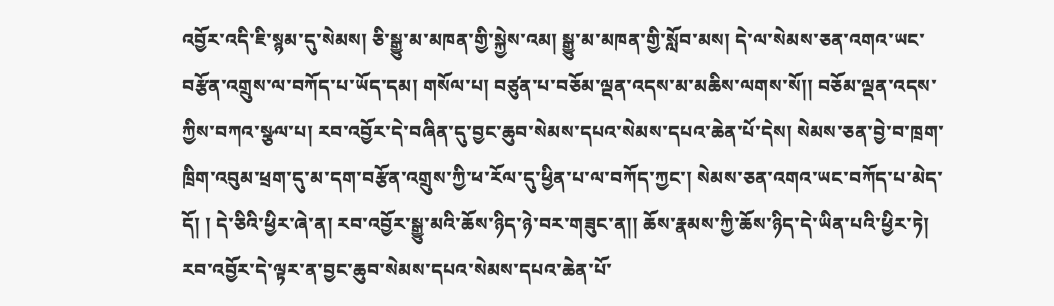འབྱོར་འདི་ཇི་སྙམ་དུ་སེམས། ཅི་སྒྱུ་མ་མཁན་གྱི་སྐྱེས་འམ། སྒྱུ་མ་མཁན་གྱི་སློབ་མས། དེ་ལ་སེམས་ཅན་འགའ་ཡང་བརྩོན་འགྲུས་ལ་བཀོད་པ་ཡོད་དམ། གསོལ་པ། བཙུན་པ་བཅོམ་ལྡན་འདས་མ་མཆིས་ལགས་སོ།། བཅོམ་ལྡན་འདས་ཀྱིས་བཀའ་སྩལ་པ། རབ་འབྱོར་དེ་བཞིན་དུ་བྱང་ཆུབ་སེམས་དཔའ་སེམས་དཔའ་ཆེན་པོ་དེས། སེམས་ཅན་བྱེ་བ་ཁྲག་ཁྲིག་འབུམ་ཕྲག་དུ་མ་དག་བརྩོན་འགྲུས་ཀྱི་ཕ་རོལ་དུ་ཕྱིན་པ་ལ་བཀོད་ཀྱང་། སེམས་ཅན་འགའ་ཡང་བཀོད་པ་མེད་དོ། ། དེ་ཅིའི་ཕྱིར་ཞེ་ན། རབ་འབྱོར་སྒྱུ་མའི་ཆོས་ཉིད་ཉེ་བར་གཟུང་ན།། ཆོས་རྣམས་ཀྱི་ཆོས་ཉིད་དེ་ཡིན་པའི་ཕྱིར་ཏེ། རབ་འབྱོར་དེ་ལྟར་ན་བྱང་ཆུབ་སེམས་དཔའ་སེམས་དཔའ་ཆེན་པོ་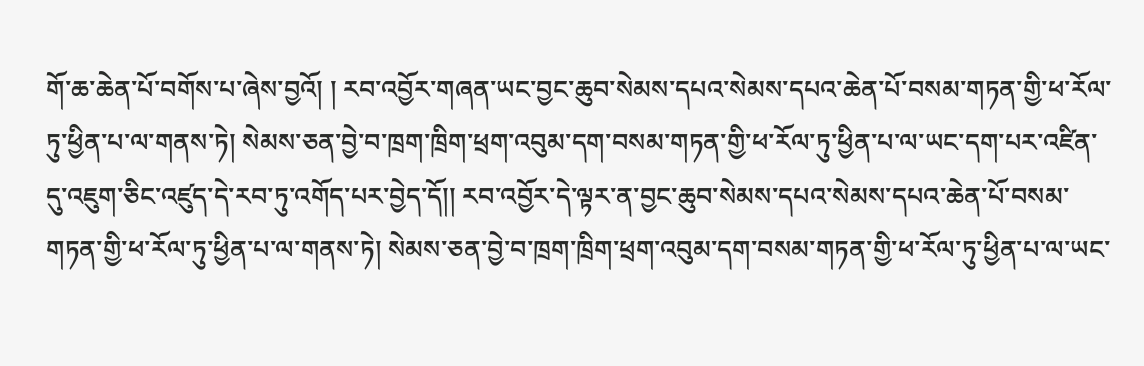གོ་ཆ་ཆེན་པོ་བགོས་པ་ཞེས་བྱའོ། ། རབ་འབྱོར་གཞན་ཡང་བྱང་ཆུབ་སེམས་དཔའ་སེམས་དཔའ་ཆེན་པོ་བསམ་གཏན་གྱི་ཕ་རོལ་ཏུ་ཕྱིན་པ་ལ་གནས་ཏེ། སེམས་ཅན་བྱེ་བ་ཁྲག་ཁྲིག་ཕྲག་འབུམ་དག་བསམ་གཏན་གྱི་ཕ་རོལ་ཏུ་ཕྱིན་པ་ལ་ཡང་དག་པར་འཛིན་དུ་འཇུག་ཅིང་འཛུད་དེ་རབ་ཏུ་འགོད་པར་བྱེད་དོ།། རབ་འབྱོར་དེ་ལྟར་ན་བྱང་ཆུབ་སེམས་དཔའ་སེམས་དཔའ་ཆེན་པོ་བསམ་གཏན་གྱི་ཕ་རོལ་ཏུ་ཕྱིན་པ་ལ་གནས་ཏེ། སེམས་ཅན་བྱེ་བ་ཁྲག་ཁྲིག་ཕྲག་འབུམ་དག་བསམ་གཏན་གྱི་ཕ་རོལ་ཏུ་ཕྱིན་པ་ལ་ཡང་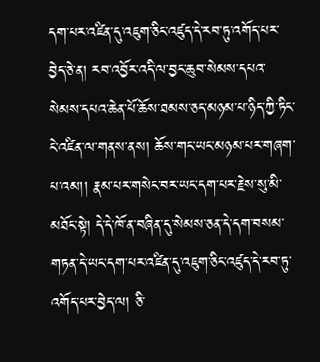དག་པར་འཛིན་དུ་འཇུག་ཅིང་འཛུད་དེ་རབ་ཏུ་འགོད་པར་བྱེད་ཅེ་ན། རབ་འབྱོར་འདི་ལ་བྱང་ཆུབ་སེམས་དཔའ་སེམས་དཔའ་ཆེན་པོ་ཆོས་ཐམས་ཅད་མཉམ་པ་ཉིད་ཀྱི་ཏིང་ངེ་འཛིན་ལ་གནས་ནས། ཆོས་གང་ཡང་མཉམ་པར་གཞག་པ་འམ།། རྣམ་པར་གསེང་བར་ཡང་དག་པར་རྗེས་སུ་མི་མཐོང་སྟེ། དེ་དེ་ཁོ་ན་བཞིན་དུ་སེམས་ཅན་དེ་དག་བསམ་གཏན་དེ་ཡང་དག་པར་འཛིན་དུ་འཇུག་ཅིང་འཛུད་དེ་རབ་ཏུ་འགོད་པར་བྱེད་ལ། ཅི་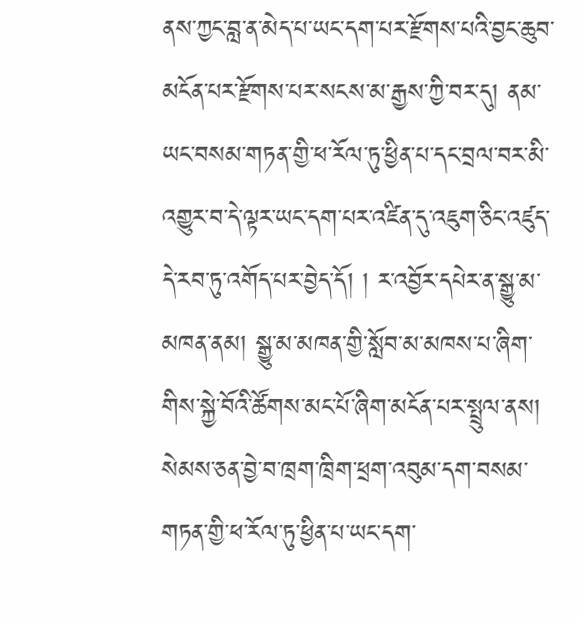ནས་ཀྱང་བླ་ན་མེད་པ་ཡང་དག་པར་རྫོགས་པའི་བྱང་ཆུབ་མངོན་པར་རྫོགས་པར་སངས་མ་རྒྱས་ཀྱི་བར་དུ། ནམ་ཡང་བསམ་གཏན་གྱི་ཕ་རོལ་ཏུ་ཕྱིན་པ་དང་བྲལ་བར་མི་འགྱུར་བ་དེ་ལྟར་ཡང་དག་པར་འཛིན་དུ་འཇུག་ཅིང་འཛུད་དེ་རབ་ཏུ་འགོད་པར་བྱེད་དོ། ། ར་འབྱོར་དཔེར་ན་སྒྱུ་མ་མཁན་ནམ། སྒྱུ་མ་མཁན་གྱི་སློབ་མ་མཁས་པ་ཞིག་གིས་སྐྱེ་བོའི་ཚོགས་མང་པོ་ཞིག་མངོན་པར་སྤྲུལ་ནས། སེམས་ཅན་བྱེ་བ་ཁྲག་ཁྲིག་ཕྲག་འབུམ་དག་བསམ་གཏན་གྱི་ཕ་རོལ་ཏུ་ཕྱིན་པ་ཡང་དག་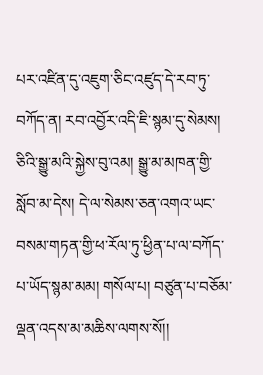པར་འཛིན་དུ་འཇུག་ཅིང་འཛུད་དེ་རབ་ཏུ་བཀོད་ན། རབ་འབྱོར་འདི་ཇི་སྙམ་དུ་སེམས། ཅིའི་སྒྱུ་མའི་སྐྱེས་བུ་འམ། སྒྱུ་མ་མཁན་གྱི་སློབ་མ་དེས། དེ་ལ་སེམས་ཅན་འགའ་ཡང་བསམ་གཏན་གྱི་ཕ་རོལ་ཏུ་ཕྱིན་པ་ལ་བཀོད་པ་ཡོད་སྙམ་མམ། གསོལ་པ། བཙུན་པ་བཅོམ་ལྡན་འདས་མ་མཆིས་ལགས་སོ།།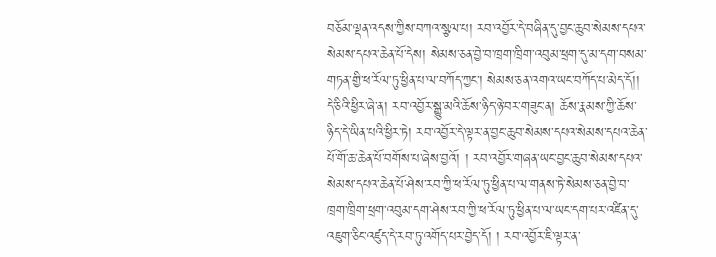བཅོམ་ལྡན་འདས་ཀྱིས་བཀའ་སྩལ་པ། རབ་འབྱོར་དེ་བཞིན་དུ་བྱང་ཆུབ་སེམས་དཔའ་སེམས་དཔའ་ཆེན་པོ་དེས། སེམས་ཅན་བྱེ་བ་ཁྲག་ཁྲིག་འབུམ་ཕྲག་དུ་མ་དག་བསམ་གཏན་གྱི་ཕ་རོལ་ཏུ་ཕྱིན་པ་ལ་བཀོད་ཀྱང་། སེམས་ཅན་འགའ་ཡང་བཀོད་པ་མེད་དོ།། དེ་ཅིའི་ཕྱིར་ཞེ་ན། རབ་འབྱོར་སྒྱུ་མའི་ཆོས་ཉིད་ཉེ་བར་གཟུང་ན། ཆོས་རྣམས་ཀྱི་ཆོས་ཉིད་དེ་ཡིན་པའི་ཕྱིར་ཏེ། རབ་འབྱོར་དེ་ལྟར་ན་བྱང་ཆུབ་སེམས་དཔའ་སེམས་དཔའ་ཆེན་པོ་གོ་ཆ་ཆེན་པོ་བགོས་པ་ཞེས་བྱའོ། ། རབ་འབྱོར་གཞན་ཡང་བྱང་ཆུབ་སེམས་དཔའ་སེམས་དཔའ་ཆེན་པོ་ཤེས་རབ་ཀྱི་ཕ་རོལ་ཏུ་ཕྱིན་པ་ལ་གནས་ཏེ་སེམས་ཅན་བྱེ་བ་ཁྲག་ཁྲིག་ཕྲག་འབུམ་དག་ཤེས་རབ་ཀྱི་ཕ་རོལ་ཏུ་ཕྱིན་པ་ལ་ཡང་དག་པར་འཛིན་དུ་འཇུག་ཅིང་འཛུད་དེ་རབ་ཏུ་འགོད་པར་བྱེད་དོ། ། རབ་འབྱོར་ཇི་ལྟར་ན་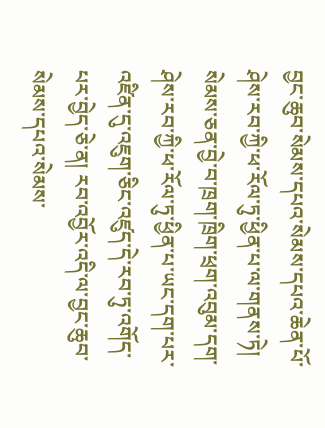བྱང་ཆུབ་སེམས་དཔའ་སེམས་དཔའ་ཆེན་པོ་ཤེས་རབ་ཀྱི་ཕ་རོལ་ཏུ་ཕྱིན་པ་ལ་གནས་ཏེ། སེམས་ཅན་བྱེ་བ་ཁྲག་ཁྲིག་ཕྲག་འབུམ་དག་ཤེས་རབ་ཀྱི་ཕ་རོལ་ཏུ་ཕྱིན་པ་ཡང་དག་པར་འཛིན་དུ་འཇུག་ཅིང་འཛུད་དེ་རབ་ཏུ་འགོད་པར་བྱེད་ཅེ་ན། རབ་འབྱོར་འདི་ལ་བྱང་ཆུབ་སེམས་དཔའ་སེམས་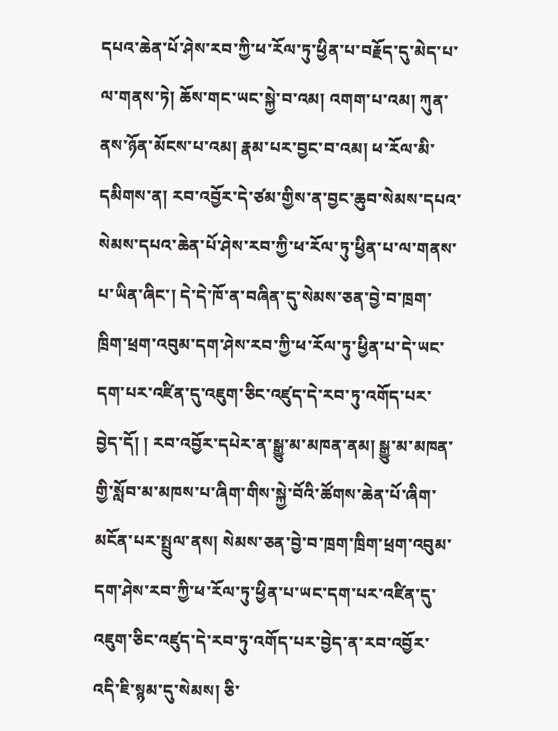དཔའ་ཆེན་པོ་ཤེས་རབ་ཀྱི་ཕ་རོལ་ཏུ་ཕྱིན་པ་བརྗོད་དུ་མེད་པ་ལ་གནས་ཏེ། ཆོས་གང་ཡང་སྐྱེ་བ་འམ། འགག་པ་འམ། ཀུན་ནས་ཉོན་མོངས་པ་འམ། རྣམ་པར་བྱང་བ་འམ། ཕ་རོལ་མི་དམིགས་ན། རབ་འབྱོར་དེ་ཙམ་གྱིས་ན་བྱང་ཆུབ་སེམས་དཔའ་སེམས་དཔའ་ཆེན་པོ་ཤེས་རབ་ཀྱི་ཕ་རོལ་ཏུ་ཕྱིན་པ་ལ་གནས་པ་ཡིན་ཞིང་། དེ་དེ་ཁོ་ན་བཞིན་དུ་སེམས་ཅན་བྱེ་བ་ཁྲག་ཁྲིག་ཕྲག་འབུམ་དག་ཤེས་རབ་ཀྱི་ཕ་རོལ་ཏུ་ཕྱིན་པ་དེ་ཡང་དག་པར་འཛིན་དུ་འཇུག་ཅིང་འཛུད་དེ་རབ་ཏུ་འགོད་པར་བྱེད་དོ། ། རབ་འབྱོར་དཔེར་ན་སྒྱུ་མ་མཁན་ནམ། སྒྱུ་མ་མཁན་གྱི་སློབ་མ་མཁས་པ་ཞིག་གིས་སྐྱེ་བོའི་ཚོགས་ཆེན་པོ་ཞིག་མངོན་པར་སྤྲུལ་ནས། སེམས་ཅན་བྱེ་བ་ཁྲག་ཁྲིག་ཕྲག་འབུམ་དག་ཤེས་རབ་ཀྱི་ཕ་རོལ་ཏུ་ཕྱིན་པ་ཡང་དག་པར་འཛིན་དུ་འཇུག་ཅིང་འཛུད་དེ་རབ་ཏུ་འགོད་པར་བྱེད་ན་རབ་འབྱོར་འདི་ཇི་སྙམ་དུ་སེམས། ཅི་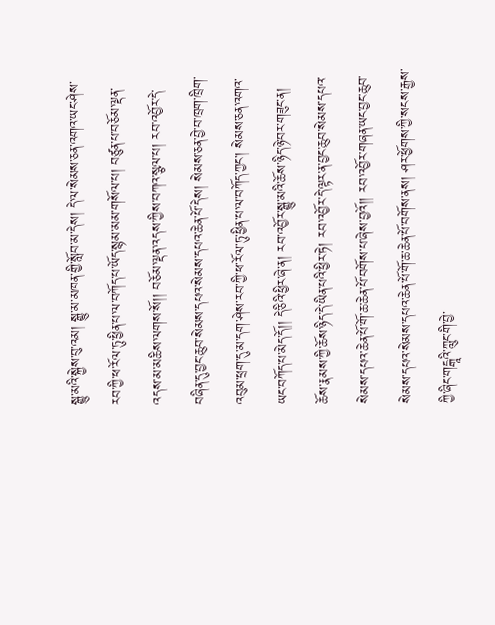སྒྱུ་མའི་སྐྱེས་བུ་འམ། སྒྱུ་མ་མཁན་གྱི་སློབ་མ་དེས། དེ་ལ་སེམས་ཅན་འགའ་ཡང་ཤེས་རབ་ཀྱི་ཕ་རོལ་ཏུ་ཕྱིན་པ་ལ་བཀོད་པ་ཡོད་སྙམ་མམ་གསོལ་པ། བཙུན་པ་བཅོམ་ལྡན་འདས་མ་མཆིས་ལགས་སོ།། བཅོམ་ལྡན་འདས་ཀྱིས་བཀའ་སྩལ་པ། རབ་འབྱོར་དེ་བཞིན་དུ་བྱང་ཆུབ་སེམས་དཔའ་སེམས་དཔའ་ཆེན་པོ་དེས། སེམས་ཅན་བྱེ་བ་ཁྲག་ཁྲིག་འབུམ་ཕྲག་དུ་མ་དག་ཤེས་རབ་ཀྱི་ཕ་རོལ་ཏུ་ཕྱིན་པ་ལ་བཀོད་ཀྱང་། སེམས་ཅན་འགའ་ཡང་བཀོད་པ་མེད་དོ།། དེ་ཅིའི་ཕྱིར་ཞེ་ན། རབ་འབྱོར་སྒྱུ་མའི་ཆོས་ཉིད་ཉེ་བར་གཟུང་ན། ཆོས་རྣམས་ཀྱི་ཆོས་ཉིད་དེ་ཡིན་པའི་ཕྱིར་ཏེ། རབ་འབྱོར་དེ་ལྟར་ན་བྱང་ཆུབ་སེམས་དཔའ་སེམས་དཔའ་ཆེན་པོ་གོ་ཆ་ཆེན་པོ་བགོས་པ་ཞེས་བྱའོ།། རབ་འབྱོར་གཞན་ཡང་བྱང་ཆུབ་སེམས་དཔའ་སེམས་དཔའ་ཆེན་པོ་གོ་ཆ་ཆེན་པོ་བགོས་ནས། ཤར་ཕྱོགས་ཀྱི་སངས་རྒྱས་ཀྱི་ཞིང་གངྒཱའི་ཀླུང་གི་བྱེ་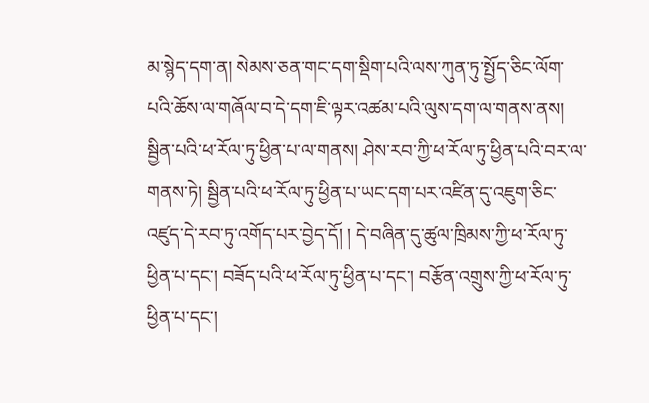མ་སྙེད་དག་ན། སེམས་ཅན་གང་དག་སྡིག་པའི་ལས་ཀུན་ཏུ་སྤྱོད་ཅིང་ལོག་པའི་ཆོས་ལ་གཞོལ་བ་དེ་དག་ཇི་ལྟར་འཚམ་པའི་ལུས་དག་ལ་གནས་ནས། སྦྱིན་པའི་ཕ་རོལ་ཏུ་ཕྱིན་པ་ལ་གནས། ཤེས་རབ་ཀྱི་ཕ་རོལ་ཏུ་ཕྱིན་པའི་བར་ལ་གནས་ཏེ། སྦྱིན་པའི་ཕ་རོལ་ཏུ་ཕྱིན་པ་ཡང་དག་པར་འཛིན་དུ་འཇུག་ཅིང་འཛུད་དེ་རབ་ཏུ་འགོད་པར་བྱེད་དོ། ། དེ་བཞིན་དུ་ཚུལ་ཁྲིམས་ཀྱི་ཕ་རོལ་ཏུ་ཕྱིན་པ་དང་། བཟོད་པའི་ཕ་རོལ་ཏུ་ཕྱིན་པ་དང་། བརྩོན་འགྲུས་ཀྱི་ཕ་རོལ་ཏུ་ཕྱིན་པ་དང་།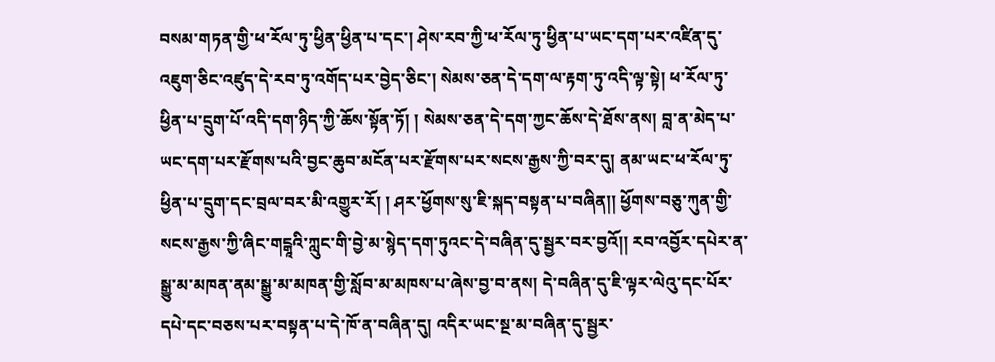བསམ་གཏན་གྱི་ཕ་རོལ་ཏུ་ཕྱིན་ཕྱིན་པ་དང་། ཤེས་རབ་ཀྱི་ཕ་རོལ་ཏུ་ཕྱིན་པ་ཡང་དག་པར་འཛིན་དུ་འཇུག་ཅིང་འཛུད་དེ་རབ་ཏུ་འགོད་པར་བྱེད་ཅིང་། སེམས་ཅན་དེ་དག་ལ་རྟག་ཏུ་འདི་ལྟ་སྟེ། ཕ་རོལ་ཏུ་ཕྱིན་པ་དྲུག་པོ་འདི་དག་ཉིད་ཀྱི་ཆོས་སྟོན་ཏོ། ། སེམས་ཅན་དེ་དག་ཀྱང་ཆོས་དེ་ཐོས་ནས། བླ་ན་མེད་པ་ཡང་དག་པར་རྫོགས་པའི་བྱང་ཆུབ་མངོན་པར་རྫོགས་པར་སངས་རྒྱས་ཀྱི་བར་དུ། ནམ་ཡང་ཕ་རོལ་ཏུ་ཕྱིན་པ་དྲུག་དང་བྲལ་བར་མི་འགྱུར་རོ། ། ཤར་ཕྱོགས་སུ་ཇི་སྐད་བསྟན་པ་བཞིན།། ཕྱོགས་བཅུ་ཀུན་གྱི་སངས་རྒྱས་ཀྱི་ཞིང་གངྒཱའི་ཀླུང་གི་བྱེ་མ་སྙེད་དག་ཏུའང་དེ་བཞིན་དུ་སྦྱར་བར་བྱའོ།། རབ་འབྱོར་དཔེར་ན་སྒྱུ་མ་མཁན་ནམ་སྒྱུ་མ་མཁན་གྱི་སློབ་མ་མཁས་པ་ཞེས་བྱ་བ་ནས། དེ་བཞིན་དུ་ཇི་ལྟར་ལེའུ་དང་པོར་དཔེ་དང་བཅས་པར་བསྟན་པ་དེ་ཁོ་ན་བཞིན་དུ། འདིར་ཡང་སྔ་མ་བཞིན་དུ་སྦྱར་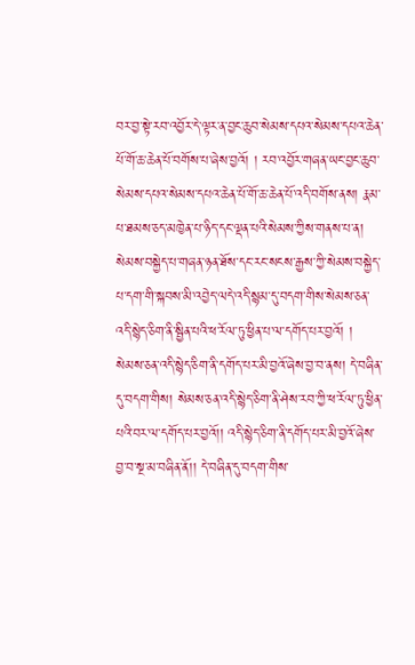བར་བྱ་སྟེ་རབ་འབྱོར་དེ་ལྟར་ན་བྱང་ཆུབ་སེམས་དཔའ་སེམས་དཔའ་ཆེན་པོ་གོ་ཆ་ཆེན་པོ་བགོས་པ་ཞེས་བྱའོ། ། རབ་འབྱོར་གཞན་ཡང་བྱང་ཆུབ་སེམས་དཔའ་སེམས་དཔའ་ཆེན་པོ་གོ་ཆ་ཆེན་པོ་འདི་བགོས་ནས། རྣམ་པ་ཐམས་ཅད་མཁྱེན་པ་ཉིད་དང་ལྡན་པའི་སེམས་ཀྱིས་གནས་པ་ན། སེམས་བསྐྱེད་པ་གཞན་ཉན་ཐོས་དང་རང་སངས་རྒྱས་ཀྱི་སེམས་བསྐྱེད་པ་དག་གི་སྐབས་མི་འབྱེད་ལདེ་འདི་སྙམ་དུ་བདག་གིས་སེམས་ཅན་འདི་སྙེད་ཅིག་ནི་སྦྱིན་པའི་ཕ་རོལ་ཏུ་ཕྱིན་པ་ལ་དགོད་པར་བྱའོ། ། སེམས་ཅན་འདི་སྙེད་ཅིག་ནི་དགོད་པར་མི་བྱའོ་ཞེས་བྱ་བ་ནས། དེ་བཞིན་དུ་བདག་གིས། སེམས་ཅན་འདི་སྙེད་ཅིག་ནི་ཤེས་རབ་ཀྱི་ཕ་རོལ་ཏུ་ཕྱིན་པའི་བར་ལ་དགོད་པར་བྱའོ།། འདི་སྙེད་ཅིག་ནི་དགོད་པར་མི་བྱའོ་ཞེས་བྱ་བ་སྔ་མ་བཞིན་ནོ།། དེ་བཞིན་དུ་བདག་གིས་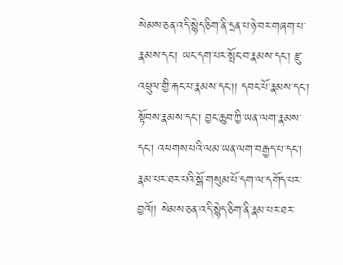སེམས་ཅན་འདི་སྙེད་ཅིག་ནི་དྲན་པ་ཉེ་བར་གཞག་པ་རྣམས་དང་། ཡང་དག་པར་སྤོང་བ་རྣམས་དང་། རྫུ་འཕྲུལ་གྱི་རྐང་པ་རྣམས་དང་།། དབང་པོ་རྣམས་དང་། སྟོབས་རྣམས་དང་། བྱང་ཆུབ་ཀྱི་ཡན་ལག་རྣམས་དང་། འཕགས་པའི་ལམ་ཡན་ལག་བརྒྱད་པ་དང་། རྣམ་པར་ཐར་པའི་སྒོ་གསུམ་པོ་དག་ལ་དགོད་པར་བྱའོ།། སེམས་ཅན་འདི་སྙེད་ཅིག་ནི་རྣམ་པར་ཐར་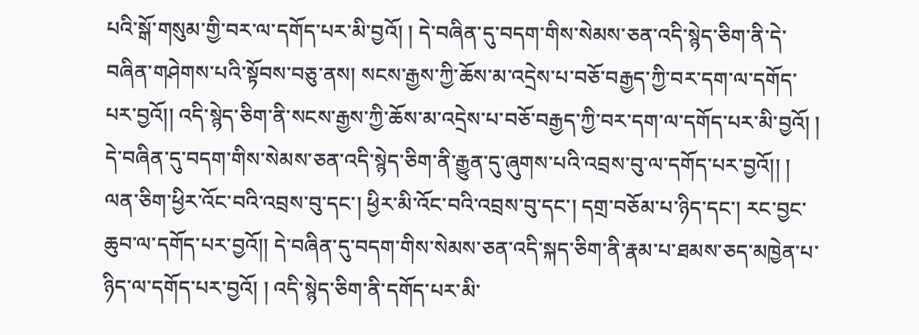པའི་སྒོ་གསུམ་གྱི་བར་ལ་དགོད་པར་མི་བྱའོ། ། དེ་བཞིན་དུ་བདག་གིས་སེམས་ཅན་འདི་སྙེད་ཅིག་ནི་དེ་བཞིན་གཤེགས་པའི་སྟོབས་བཅུ་ནས། སངས་རྒྱས་ཀྱི་ཆོས་མ་འདྲེས་པ་བཅོ་བརྒྱད་ཀྱི་བར་དག་ལ་དགོད་པར་བྱའོ།། འདི་སྙེད་ཅིག་ནི་སངས་རྒྱས་ཀྱི་ཆོས་མ་འདྲེས་པ་བཅོ་བརྒྱད་ཀྱི་བར་དག་ལ་དགོད་པར་མི་བྱའོ། ། དེ་བཞིན་དུ་བདག་གིས་སེམས་ཅན་འདི་སྙེད་ཅིག་ནི་རྒྱུན་དུ་ཞུགས་པའི་འབྲས་བུ་ལ་དགོད་པར་བྱའོ།། ། ལན་ཅིག་ཕྱིར་འོང་བའི་འབྲས་བུ་དང་། ཕྱིར་མི་འོང་བའི་འབྲས་བུ་དང་། དགྲ་བཅོམ་པ་ཉིད་དང་། རང་བྱང་ཆུབ་ལ་དགོད་པར་བྱའོ།། དེ་བཞིན་དུ་བདག་གིས་སེམས་ཅན་འདི་སྐད་ཅིག་ནི་རྣམ་པ་ཐམས་ཅད་མཁྱེན་པ་ཉིད་ལ་དགོད་པར་བྱའོ། ། འདི་སྙེད་ཅིག་ནི་དགོད་པར་མི་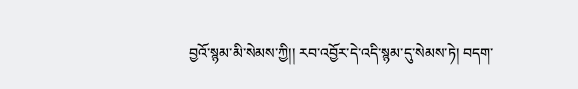བྱའོ་སྙམ་མི་སེམས་ཀྱི།། རབ་འབྱོར་དེ་འདི་སྙམ་དུ་སེམས་ཏེ། བདག་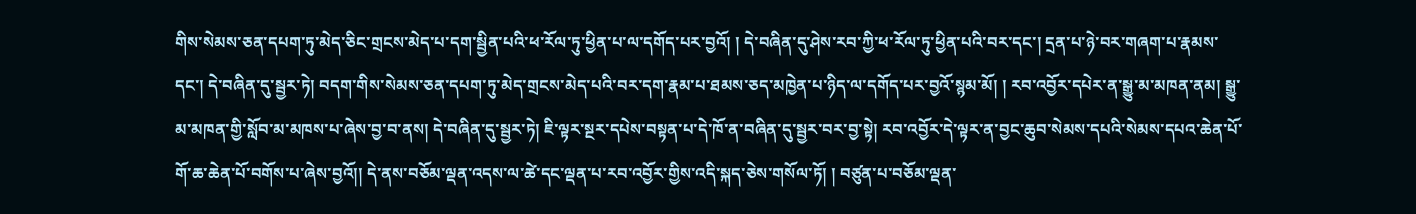གིས་སེམས་ཅན་དཔག་ཏུ་མེད་ཅིང་གྲངས་མེད་པ་དག་སྦྱིན་པའི་ཕ་རོལ་ཏུ་ཕྱིན་པ་ལ་དགོད་པར་བྱའོ། ། དེ་བཞིན་དུ་ཤེས་རབ་ཀྱི་ཕ་རོལ་ཏུ་ཕྱིན་པའི་བར་དང་། དྲན་པ་ཉེ་བར་གཞག་པ་རྣམས་དང་། དེ་བཞིན་དུ་སྦྱར་ཏེ། བདག་གིས་སེམས་ཅན་དཔག་ཏུ་མེད་གྲངས་མེད་པའི་བར་དག་རྣམ་པ་ཐམས་ཅད་མཁྱེན་པ་ཉིད་ལ་དགོད་པར་བྱའོ་སྙམ་མོ། ། རབ་འབྱོར་དཔེར་ན་སྒྱུ་མ་མཁན་ནམ། སྒྱུ་མ་མཁན་གྱི་སློབ་མ་མཁས་པ་ཞེས་བྱ་བ་ནས། དེ་བཞིན་དུ་སྦྱར་ཏེ། ཇི་ལྟར་སྔར་དཔེས་བསྟན་པ་དེ་ཁོ་ན་བཞིན་དུ་སྦྱར་བར་བྱ་སྟེ། རབ་འབྱོར་དེ་ལྟར་ན་བྱང་ཆུབ་སེམས་དཔའི་སེམས་དཔའ་ཆེན་པོ་གོ་ཆ་ཆེན་པོ་བགོས་པ་ཞེས་བྱའོ།། དེ་ནས་བཅོམ་ལྡན་འདས་ལ་ཚེ་དང་ལྡན་པ་རབ་འབྱོར་གྱིས་འདི་སྐད་ཅེས་གསོལ་ཏོ། ། བཙུན་པ་བཅོམ་ལྡན་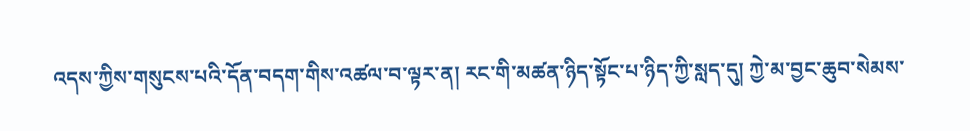འདས་ཀྱིས་གསུངས་པའི་དོན་བདག་གིས་འཚལ་བ་ལྟར་ན། རང་གི་མཚན་ཉིད་སྟོང་པ་ཉིད་ཀྱི་སླད་དུ། ཀྱེ་མ་བྱང་ཆུབ་སེམས་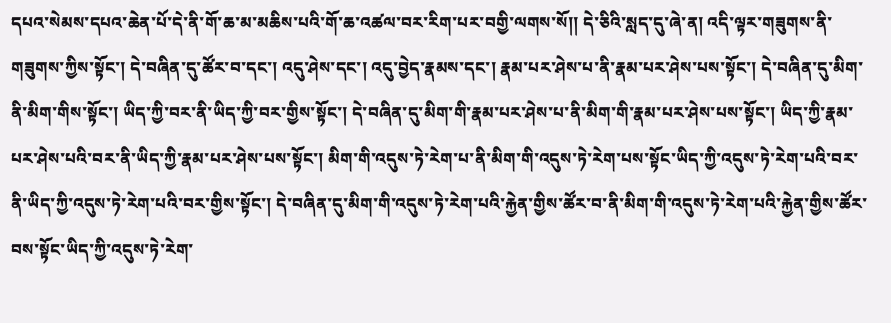དཔའ་སེམས་དཔའ་ཆེན་པོ་དེ་ནི་གོ་ཆ་མ་མཆིས་པའི་གོ་ཆ་འཚལ་བར་རིག་པར་བགྱི་ལགས་སོ།། དེ་ཅིའི་སླད་དུ་ཞེ་ན། འདི་ལྟར་གཟུགས་ནི་གཟུགས་ཀྱིས་སྟོང་། དེ་བཞིན་དུ་ཚོར་བ་དང་། འདུ་ཤེས་དང་། འདུ་བྱེད་རྣམས་དང་། རྣམ་པར་ཤེས་པ་ནི་རྣམ་པར་ཤེས་པས་སྟོང་། དེ་བཞིན་དུ་མིག་ནི་མིག་གིས་སྟོང་། ཡིད་ཀྱི་བར་ནི་ཡིད་ཀྱི་བར་གྱིས་སྟོང་། དེ་བཞིན་དུ་མིག་གི་རྣམ་པར་ཤེས་པ་ནི་མིག་གི་རྣམ་པར་ཤེས་པས་སྟོང་། ཡིད་ཀྱི་རྣམ་པར་ཤེས་པའི་བར་ནི་ཡིད་ཀྱི་རྣམ་པར་ཤེས་པས་སྟོང་། མིག་གི་འདུས་ཏེ་རེག་པ་ནི་མིག་གི་འདུས་ཏེ་རེག་པས་སྟོང་ཡིད་ཀྱི་འདུས་ཏེ་རེག་པའི་བར་ནི་ཡིད་ཀྱི་འདུས་ཏེ་རེག་པའི་བར་གྱིས་སྟོང་། དེ་བཞིན་དུ་མིག་གི་འདུས་ཏེ་རེག་པའི་རྐྱེན་གྱིས་ཚོར་བ་ནི་མིག་གི་འདུས་ཏེ་རེག་པའི་རྐྱེན་གྱིས་ཚོར་བས་སྟོང་ཡིད་ཀྱི་འདུས་ཏེ་རེག་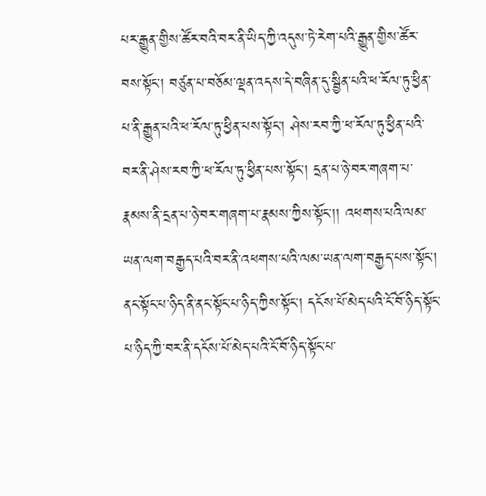པར་རྒྱུན་གྱིས་ཚོར་བའི་བར་ནི་ཡིད་ཀྱི་འདུས་ཏེ་རེག་པའི་རྒྱུན་གྱིས་ཚོར་བས་སྟོང་། བཙུན་པ་བཅོམ་ལྡན་འདས་དེ་བཞིན་དུ་སྦྱིན་པའི་ཕ་རོལ་ཏུ་ཕྱིན་པ་ནི་རྒྱུན་པའི་ཕ་རོལ་ཏུ་ཕྱིན་པས་སྟོང་། ཤེས་རབ་ཀྱི་ཕ་རོལ་ཏུ་ཕྱིན་པའི་བར་ནི་ཤེས་རབ་ཀྱི་ཕ་རོལ་ཏུ་ཕྱིན་པས་སྟོང་། དྲན་པ་ཉེ་བར་གཞག་པ་རྣམས་ནི་དྲན་པ་ཉེ་བར་གཞག་པ་རྣམས་ཀྱིས་སྟོང་།། འཕགས་པའི་ལམ་ཡན་ལག་བརྒྱད་པའི་བར་ནི་འཕགས་པའི་ལམ་ཡན་ལག་བརྒྱད་པས་སྟོང་། ནང་སྟོང་པ་ཉིད་ནི་ནང་སྟོང་པ་ཉིད་ཀྱིས་སྟོང་། དངོས་པོ་མེད་པའི་ངོ་བོ་ཉིད་སྟོང་པ་ཉིད་ཀྱི་བར་ནི་དངོས་པོ་མེད་པའི་ངོ་བོ་ཉིད་སྟོང་པ་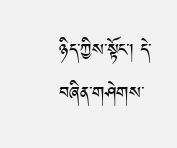ཉིད་ཀྱིས་སྟོང་། དེ་བཞིན་གཤེགས་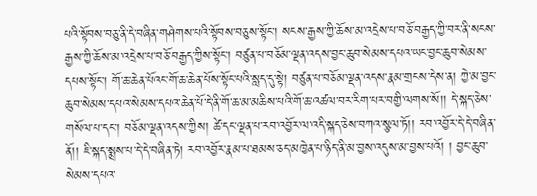པའི་སྟོབས་བཅུ་ནི་དེ་བཞིན་གཤེགས་པའི་སྟོབས་བཅུས་སྟོང་། སངས་རྒྱས་ཀྱི་ཆོས་མ་འདྲེས་པ་བཅོ་བརྒྱད་ཀྱི་བར་ནི་སངས་རྒྱས་ཀྱི་ཆོས་མ་འདྲེས་པ་བཅོ་བརྒྱད་ཀྱིས་སྟོང་། བཙུན་པ་བཅོམ་ལྡན་འདས་བྱང་ཆུབ་སེམས་དཔའ་ཡང་བྱང་ཆུབ་སེམས་དཔས་སྟོང་། གོ་ཆ་ཆེན་པོའང་གོ་ཆ་ཆེན་པོས་སྟོང་པའི་སླད་དུ་སྟེ། བཙུན་པ་བཅོམ་ལྡན་འདས་རྣམ་གྲངས་དེས་ན། ཀྱེ་མ་བྱང་ཆུབ་སེམས་དཔའ་སེམས་དཔའ་ཆེན་པོ་དེ་ནི་གོ་ཆ་མ་མཆིས་པའི་གོ་ཆ་འཚལ་བར་རིག་པར་བགྱི་ལགས་སོ།། དེ་སྐད་ཅེས་གསོལ་པ་དང་། བཅོམ་ལྡན་འདས་ཀྱིས། ཚེ་དང་ལྡན་པ་རབ་འབྱོར་ལ་འདི་སྐད་ཅེས་བཀའ་སྩལ་ཏོ།། རབ་འབྱོར་དེ་དེ་བཞིན་ནོ།། ཇི་སྐད་སྨྲས་པ་དེ་དེ་བཞིན་ཏེ། རབ་འབྱོར་རྣམ་པ་ཐམས་ཅད་མཁྱེན་པ་ཉིད་ནི་མ་བྱས་འདུས་མ་བྱས་པའོ། ། བྱང་ཆུབ་སེམས་དཔའ་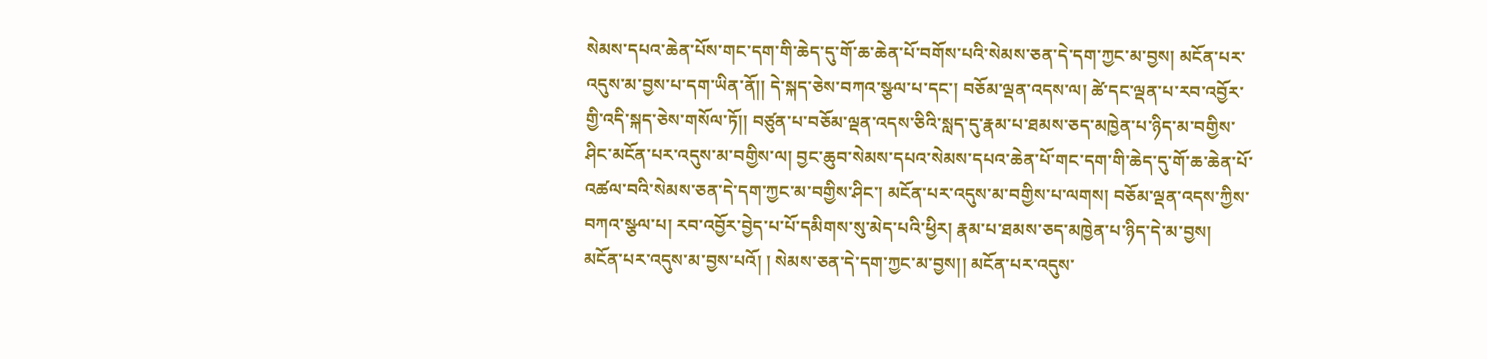སེམས་དཔའ་ཆེན་པོས་གང་དག་གི་ཆེད་དུ་གོ་ཆ་ཆེན་པོ་བགོས་པའི་སེམས་ཅན་དེ་དག་ཀྱང་མ་བྱས། མངོན་པར་འདུས་མ་བྱས་པ་དག་ཡིན་ནོ།། དེ་སྐད་ཅེས་བཀའ་སྩལ་པ་དང་། བཅོམ་ལྡན་འདས་ལ། ཚེ་དང་ལྡན་པ་རབ་འབྱོར་གྱི་འདི་སྐད་ཅེས་གསོལ་ཏོ།། བཙུན་པ་བཅོམ་ལྡན་འདས་ཅིའི་སླད་དུ་རྣམ་པ་ཐམས་ཅད་མཁྱེན་པ་ཉིད་མ་བགྱིས་ཤིང་མངོན་པར་འདུས་མ་བགྱིས་ལ། བྱང་ཆུབ་སེམས་དཔའ་སེམས་དཔའ་ཆེན་པོ་གང་དག་གི་ཆེད་དུ་གོ་ཆ་ཆེན་པོ་འཚལ་བའི་སེམས་ཅན་དེ་དག་ཀྱང་མ་བགྱིས་ཤིང་། མངོན་པར་འདུས་མ་བགྱིས་པ་ལགས། བཅོམ་ལྡན་འདས་ཀྱིས་བཀའ་སྩལ་པ། རབ་འབྱོར་བྱེད་པ་པོ་དམིགས་སུ་མེད་པའི་ཕྱིར། རྣམ་པ་ཐམས་ཅད་མཁྱེན་པ་ཉིད་དེ་མ་བྱས། མངོན་པར་འདུས་མ་བྱས་པའོ། ། སེམས་ཅན་དེ་དག་ཀྱང་མ་བྱས།། མངོན་པར་འདུས་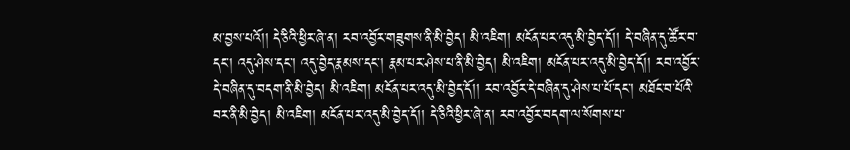མ་བྱས་པའོ།། དེ་ཅིའི་ཕྱིར་ཞེ་ན། རབ་འབྱོར་གཟུགས་ནི་མི་བྱེད། མི་འཇིག། མངོན་པར་འདུ་མི་བྱེད་དོ།། དེ་བཞིན་དུ་ཚོར་བ་དང་། འདུ་ཤེས་དང་། འདུ་བྱེད་རྣམས་དང་། རྣམ་པར་ཤེས་པ་ནི་མི་བྱེད། མི་འཇིག། མངོན་པར་འདུ་མི་བྱེད་དོ།། རབ་འབྱོར་དེ་བཞིན་དུ་བདག་ནི་མི་བྱེད། མི་འཇིག། མངོན་པར་འདུ་མི་བྱེད་དོ།། རབ་འབྱོར་དེ་བཞིན་དུ་ཤེས་པ་པོ་དང་། མཐོང་བ་པོའི་བར་ནི་མི་བྱེད། མི་འཇིག། མངོན་པར་འདུ་མི་བྱེད་དོ།། དེ་ཅིའི་ཕྱིར་ཞེ་ན། རབ་འབྱོར་བདག་ལ་སོགས་པ་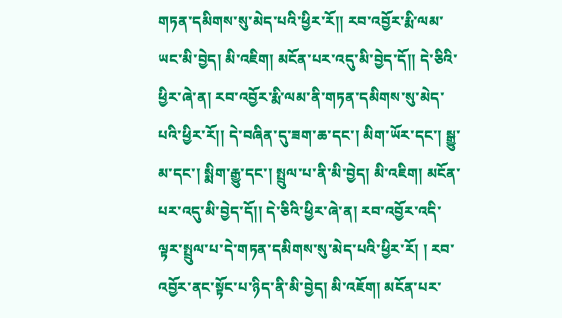གཏན་དམིགས་སུ་མེད་པའི་ཕྱིར་རོ།། རབ་འབྱོར་རྨི་ལམ་ཡང་མི་བྱེད། མི་འཇིག། མངོན་པར་འདུ་མི་བྱེད་དོ།། དེ་ཅིའི་ཕྱིར་ཞེ་ན། རབ་འབྱོར་རྨི་ལམ་ནི་གཏན་དམིགས་སུ་མེད་པའི་ཕྱིར་རོ།། དེ་བཞིན་དུ་ཟག་ཆ་དང་། མིག་ཡོར་དང་། སྒྱུ་མ་དང་། སྨིག་རྒྱུ་དང་། སྤྲུལ་པ་ནི་མི་བྱེད། མི་འཇིག། མངོན་པར་འདུ་མི་བྱེད་དོ།། དེ་ཅིའི་ཕྱིར་ཞེ་ན། རབ་འབྱོར་འདི་ལྟར་སྤྲུལ་པ་དེ་གཏན་དམིགས་སུ་མེད་པའི་ཕྱིར་རོ། ། རབ་འབྱོར་ནང་སྟོང་པ་ཉིད་ནི་མི་བྱེད། མི་འཇོག། མངོན་པར་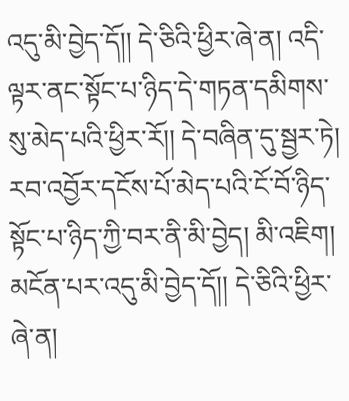འདུ་མི་བྱེད་དོ།། དེ་ཅིའི་ཕྱིར་ཞེ་ན། འདི་ལྟར་ནང་སྟོང་པ་ཉིད་དེ་གཏན་དམིགས་སུ་མེད་པའི་ཕྱིར་རོ།། དེ་བཞིན་དུ་སྦྱར་ཏེ། རབ་འབྱོར་དངོས་པོ་མེད་པའི་ངོ་བོ་ཉིད་སྟོང་པ་ཉིད་ཀྱི་བར་ནི་མི་བྱེད། མི་འཇིག། མངོན་པར་འདུ་མི་བྱེད་དོ།། དེ་ཅིའི་ཕྱིར་ཞེ་ན།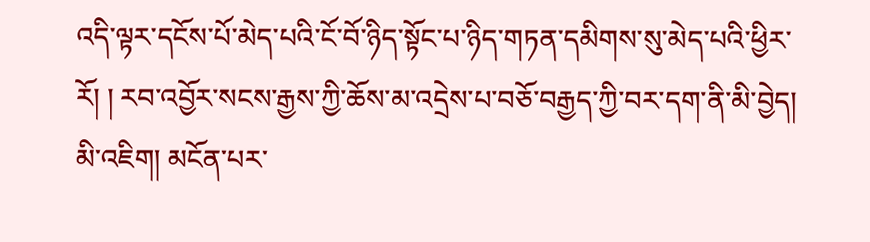འདི་ལྟར་དངོས་པོ་མེད་པའི་ངོ་བོ་ཉིད་སྟོང་པ་ཉིད་གཏན་དམིགས་སུ་མེད་པའི་ཕྱིར་རོ། ། རབ་འབྱོར་སངས་རྒྱས་ཀྱི་ཆོས་མ་འདྲེས་པ་བཅོ་བརྒྱད་ཀྱི་བར་དག་ནི་མི་བྱེད། མི་འཇིག། མངོན་པར་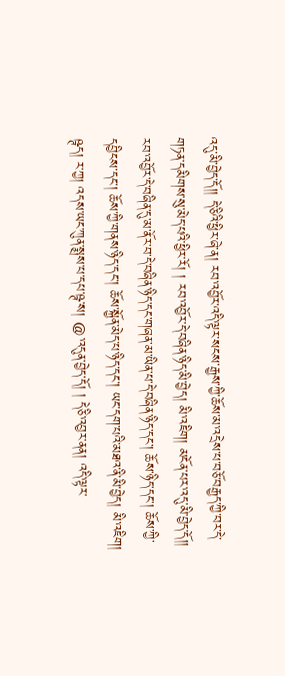འདུ་མི་བྱེད་དོ།། དེ་ཅིའི་ཕྱིར་ཞེ་ན། རབ་འབྱོར་འདི་ལྟར་སངས་རྒྱས་ཀྱི་ཆོས་མ་འདྲེས་པ་བཅོ་བརྒྱད་ཀྱི་བར་དེ་གཏན་དམིགས་སུ་མེད་པའི་ཕྱིར་རོ། ། རབ་འབྱོར་དེ་བཞིན་ཉིད་མི་བྱེད། མི་འཇིག། མངོན་པར་འདུ་མི་བྱེད་དོ།། རབ་འབྱོར་དེ་བཞིན་དུ་མ་ནོར་བ་དེ་བཞིན་ཉིད་དང་གཞན་མ་ཡིན་པ་དེ་བཞིན་ཉིད་དང་། ཆོས་ཉིད་དང་། ཆོས་ཀྱི་དབྱིངས་དང་། ཆོས་ཀྱི་གནས་ཉིད་དང་། ཆོས་སྐྱོན་མེད་པ་ཉིད་དང་། ཡང་དག་པའི་མཐའ་ནི་མི་བྱེད། མི་འཇིག། ཥྚད། ར་ཀྱ། འདས་ཡང་ཀུན་སྨྲས་པ་དཔ་ཥྚ་ས། @་འདུན་བྱེད་དོ། ། དེཅི་འབྱར་ནན། འདི་ལྟར་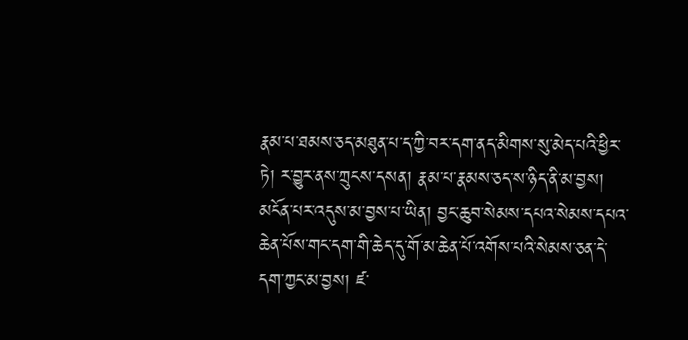རྣམ་པ་ཐམས་ཅད་མཐུན་པ་ད་ཀྱི་བར་དག་ནད་མིགས་སུ་མེད་པའི་ཕྱིར་ཏེ། ར་བྱུར་ནས་ཀྲུངས་དསན། རྣམ་པ་རྣམས་ཅད་ས་ཉིད་ནི་མ་བྱས། མངོན་པར་འདུས་མ་བྱས་པ་ཡིན། བྱང་ཆུབ་སེམས་དཔའ་སེམས་དཔའ་ཆེན་པོས་གང་དག་གི་ཆེད་དུ་གོ་མ་ཆེན་པོ་འགོས་པའི་སེམས་ཅན་དེ་དག་ཀྱང་མ་བྱས། ཛ་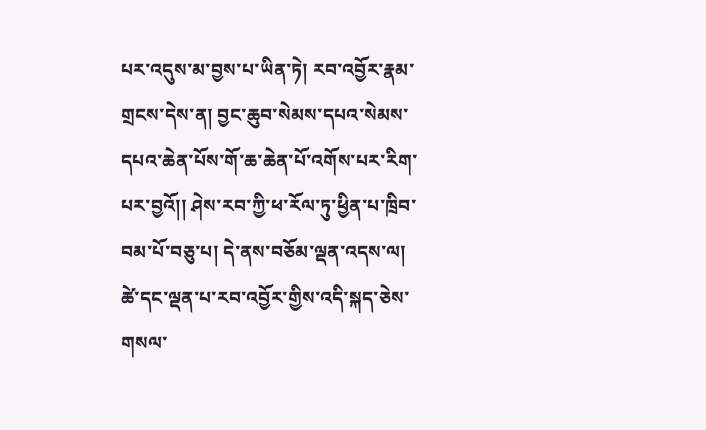པར་འདུས་མ་བྱས་པ་ཡིན་ཏེ། རབ་འབྱོར་རྣམ་གྲངས་དེས་ན། བྱང་ཆུབ་སེམས་དཔའ་སེམས་དཔའ་ཆེན་པོས་གོ་ཆ་ཆེན་པོ་འགོས་པར་རིག་པར་བྱའོ།། ཤེས་རབ་ཀྱི་ཕ་རོལ་ཏུ་ཕྱིན་པ་ཁྲིབ་བམ་པོ་བཅུ་པ། དེ་ནས་བཅོམ་ལྡན་འདས་ལ། ཚེ་དང་ལྡན་པ་རབ་འབྱོར་གྱིས་འདི་སྐད་ཅེས་གསལ་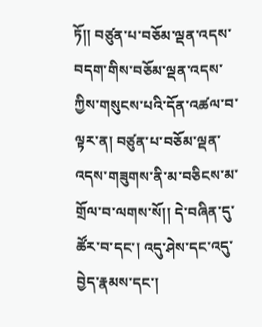ཏོ།། བཙུན་པ་བཅོམ་ལྡན་འདས་བདག་གིས་བཅོམ་ལྡན་འདས་ཀྱིས་གསུངས་པའི་དོན་འཚལ་བ་ལྟར་ན། བཙུན་པ་བཅོམ་ལྡན་འདས་གཟུགས་ནི་མ་བཅིངས་མ་གྲོལ་བ་ལགས་སོ།། དེ་བཞིན་དུ་ཚོར་བ་དང་། འདུ་ཤེས་དང་འདུ་བྱེད་རྣམས་དང་།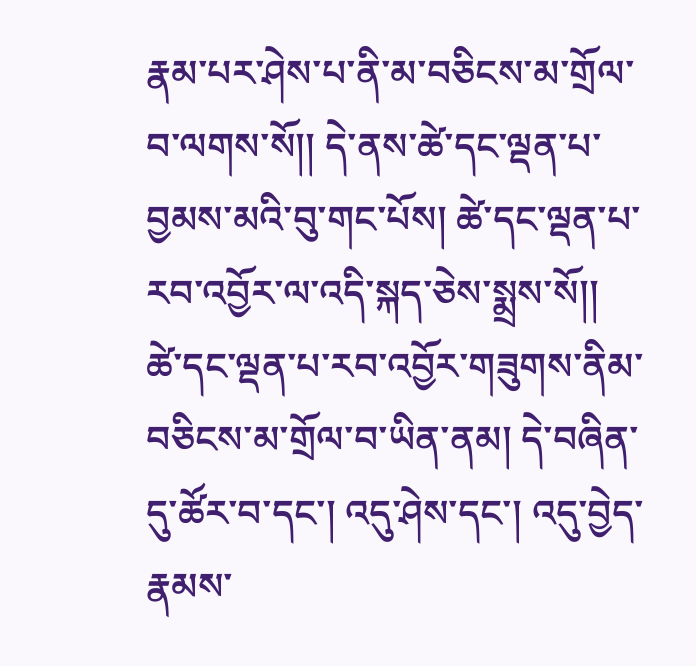རྣམ་པར་ཤེས་པ་ནི་མ་བཅིངས་མ་གྲོལ་བ་ལགས་སོ།། དེ་ནས་ཚེ་དང་ལྡན་པ་བྱམས་མའི་བུ་གང་པོས། ཚེ་དང་ལྡན་པ་རབ་འབྱོར་ལ་འདི་སྐད་ཅེས་སྨྲས་སོ།། ཚེ་དང་ལྡན་པ་རབ་འབྱོར་གཟུགས་ནིམ་བཅིངས་མ་གྲོལ་བ་ཡིན་ནམ། དེ་བཞིན་དུ་ཚོར་བ་དང་། འདུ་ཤེས་དང་། འདུ་བྱེད་རྣམས་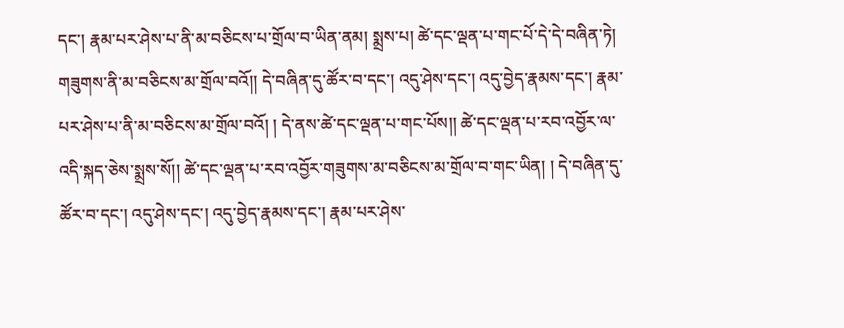དང་། རྣམ་པར་ཤེས་པ་ནི་མ་བཅིངས་པ་གྲོལ་བ་ཡིན་ནམ། སྨྲས་པ། ཚེ་དང་ལྡན་པ་གང་པོ་དེ་དེ་བཞིན་ཏེ། གཟུགས་ནི་མ་བཅིངས་མ་གྲོལ་བའོ།། དེ་བཞིན་དུ་ཚོར་བ་དང་། འདུ་ཤེས་དང་། འདུ་བྱེད་རྣམས་དང་། རྣམ་པར་ཤེས་པ་ནི་མ་བཅིངས་མ་གྲོལ་བའོ། ། དེ་ནས་ཚེ་དང་ལྡན་པ་གང་པོས།། ཚེ་དང་ལྡན་པ་རབ་འབྱོར་ལ་འདི་སྐད་ཅེས་སྨྲས་སོ།། ཚེ་དང་ལྡན་པ་རབ་འབྱོར་གཟུགས་མ་བཅིངས་མ་གྲོལ་བ་གང་ཡིན། ། དེ་བཞིན་དུ་ཚོར་བ་དང་། འདུ་ཤེས་དང་། འདུ་བྱེད་རྣམས་དང་། རྣམ་པར་ཤེས་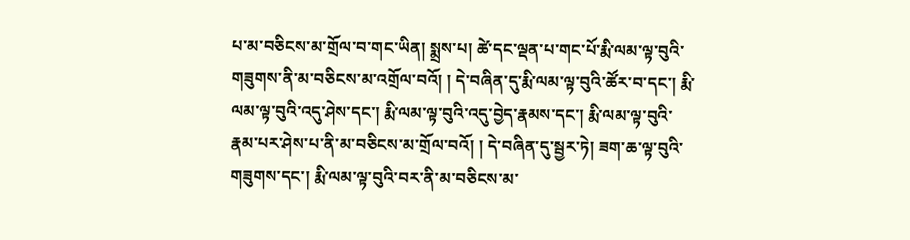པ་མ་བཅིངས་མ་གྲོལ་བ་གང་ཡིན། སྨྲས་པ། ཚེ་དང་ལྡན་པ་གང་པོ་རྨི་ལམ་ལྟ་བུའི་གཟུགས་ནི་མ་བཅིངས་མ་འགྲོལ་བའོ། ། དེ་བཞིན་དུ་རྨི་ལམ་ལྟ་བུའི་ཚོར་བ་དང་། རྨི་ལམ་ལྟ་བུའི་འདུ་ཤེས་དང་། རྨི་ལམ་ལྟ་བུའི་འདུ་བྱེད་རྣམས་དང་། རྨི་ལམ་ལྟ་བུའི་རྣམ་པར་ཤེས་པ་ནི་མ་བཅིངས་མ་གྲོལ་བའོ། ། དེ་བཞིན་དུ་སྦྱར་ཏེ། ཟག་ཆ་ལྟ་བུའི་གཟུགས་དང་། རྨི་ལམ་ལྟ་བུའི་བར་ནི་མ་བཅིངས་མ་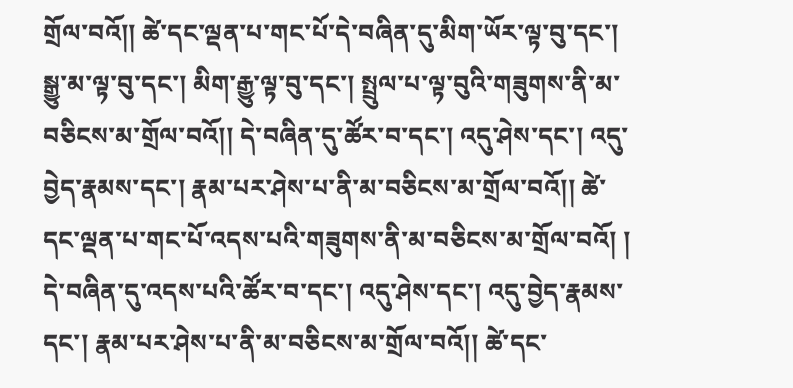གྲོལ་བའོ།། ཚེ་དང་ལྡན་པ་གང་པོ་དེ་བཞིན་དུ་མིག་ཡོར་ལྟ་བུ་དང་། སྒྱུ་མ་ལྟ་བུ་དང་། མིག་རྒྱུ་ལྟ་བུ་དང་། སྤྲུལ་པ་ལྟ་བུའི་གཟུགས་ནི་མ་བཅིངས་མ་གྲོལ་བའོ།། དེ་བཞིན་དུ་ཚོར་བ་དང་། འདུ་ཤེས་དང་། འདུ་བྱེད་རྣམས་དང་། རྣམ་པར་ཤེས་པ་ནི་མ་བཅིངས་མ་གྲོལ་བའོ།། ཚེ་དང་ལྡན་པ་གང་པོ་འདས་པའི་གཟུགས་ནི་མ་བཅིངས་མ་གྲོལ་བའོ། ། དེ་བཞིན་དུ་འདས་པའི་ཚོར་བ་དང་། འདུ་ཤེས་དང་། འདུ་བྱེད་རྣམས་དང་། རྣམ་པར་ཤེས་པ་ནི་མ་བཅིངས་མ་གྲོལ་བའོ།། ཚེ་དང་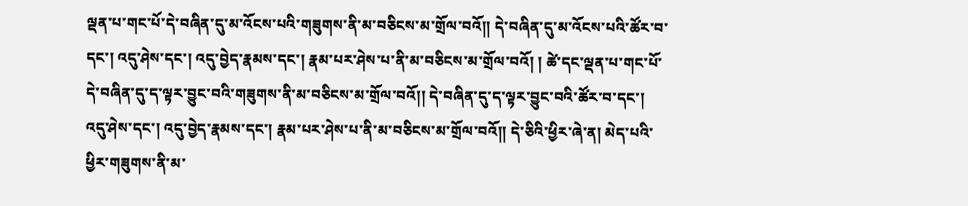ལྡན་པ་གང་པོ་དེ་བཞིན་དུ་མ་འོངས་པའི་གཟུགས་ནི་མ་བཅིངས་མ་གྲོལ་བའོ།། དེ་བཞིན་དུ་མ་འོངས་པའི་ཚོར་བ་དང་། འདུ་ཤེས་དང་། འདུ་བྱེད་རྣམས་དང་། རྣམ་པར་ཤེས་པ་ནི་མ་བཅིངས་མ་གྲོལ་བའོ། ། ཚེ་དང་ལྡན་པ་གང་པོ་དེ་བཞིན་དུ་ད་ལྟར་བྱུང་བའི་གཟུགས་ནི་མ་བཅིངས་མ་གྲོལ་བའོ།། དེ་བཞིན་དུ་ད་ལྟར་བྱུང་བའི་ཚོར་བ་དང་། འདུ་ཤེས་དང་། འདུ་བྱེད་རྣམས་དང་། རྣམ་པར་ཤེས་པ་ནི་མ་བཅིངས་མ་གྲོལ་བའོ།། དེ་ཅིའི་ཕྱིར་ཞེ་ན། མེད་པའི་ཕྱིར་གཟུགས་ནི་མ་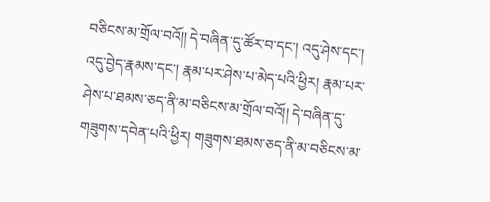བཅིངས་མ་གྲོལ་བའོ།། དེ་བཞིན་དུ་ཚོར་བ་དང་། འདུ་ཤེས་དང་། འདུ་བྱེད་རྣམས་དང་། རྣམ་པར་ཤེས་པ་མེད་པའི་ཕྱིར། རྣམ་པར་ཤེས་པ་ཐམས་ཅད་ནི་མ་བཅིངས་མ་གྲོལ་བའོ།། དེ་བཞིན་དུ་གཟུགས་དབེན་པའི་ཕྱིར། གཟུགས་ཐམས་ཅད་ནི་མ་བཅིངས་མ་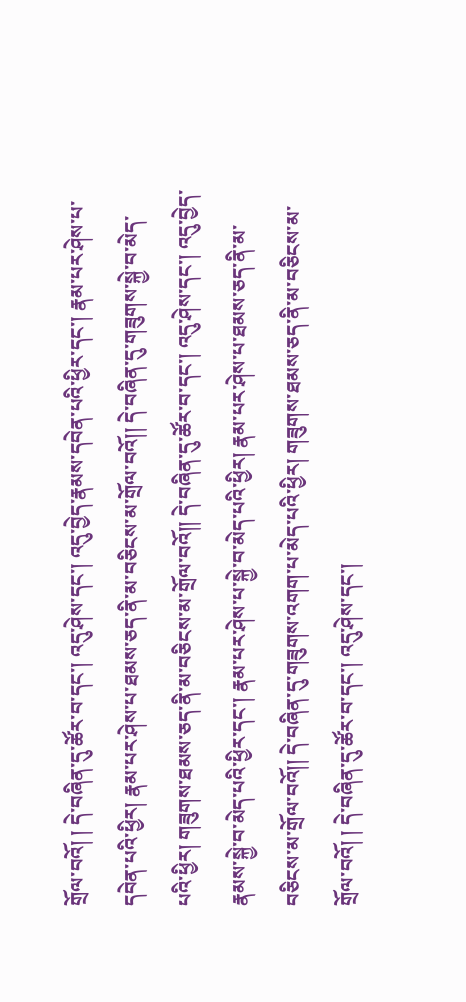གྲོལ་བའོ། ། དེ་བཞིན་དུ་ཚོར་བ་དང་། འདུ་ཤེས་དང་། འདུ་བྱེད་རྣམས་དབེན་པའི་ཕྱིར་དང་། རྣམ་པར་ཤེས་པ་དབེན་པའི་ཕྱིར། རྣམ་པར་ཤེས་པ་ཐམས་ཅད་ནི་མ་བཅིངས་མ་གྲོལ་བའོ།། དེ་བཞིན་དུ་གཟུགས་སྐྱེ་བ་མེད་པའི་ཕྱིར། གཟུགས་ཐམས་ཅད་ནི་མ་བཅིངས་མ་གྲོལ་བའོ།། དེ་བཞིན་དུ་ཚོར་བ་དང་། འདུ་ཤེས་དང་། འདུ་བྱེད་རྣམས་སྐྱེ་བ་མེད་པའི་ཕྱིར་དང་། རྣམ་པར་ཤེས་པ་སྐྱེ་བ་མེད་པའི་ཕྱིར། རྣམ་པར་ཤེས་པ་ཐམས་ཅད་ནི་མ་བཅིངས་མ་གྲོལ་བའོ།། དེ་བཞིན་དུ་གཟུགས་འགག་པ་མེད་པའི་ཕྱིར། གཟུགས་ཐམས་ཅད་ནི་མ་བཅིངས་མ་གྲོལ་བའོ། ། དེ་བཞིན་དུ་ཚོར་བ་དང་། འདུ་ཤེས་དང་།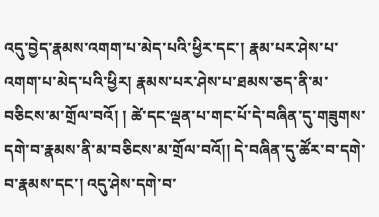འདུ་བྱེད་རྣམས་འགག་པ་མེད་པའི་ཕྱིར་དང་། རྣམ་པར་ཤེས་པ་འགག་པ་མེད་པའི་ཕྱིར། རྣམས་པར་ཤེས་པ་ཐམས་ཅད་ནི་མ་བཅིངས་མ་གྲོལ་བའོ། ། ཚེ་དང་ལྡན་པ་གང་པོ་དེ་བཞིན་དུ་གཟུགས་དགེ་བ་རྣམས་ནི་མ་བཅིངས་མ་གྲོལ་བའོ།། དེ་བཞིན་དུ་ཚོར་བ་དགེ་བ་རྣམས་དང་། འདུ་ཤེས་དགེ་བ་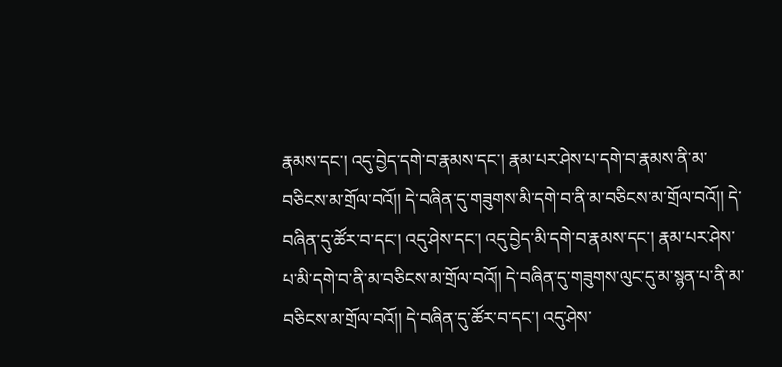རྣམས་དང་། འདུ་བྱེད་དགེ་བ་རྣམས་དང་། རྣམ་པར་ཤེས་པ་དགེ་བ་རྣམས་ནི་མ་བཅིངས་མ་གྲོལ་བའོ།། དེ་བཞིན་དུ་གཟུགས་མི་དགེ་བ་ནི་མ་བཅིངས་མ་གྲོལ་བའོ།། དེ་བཞིན་དུ་ཚོར་བ་དང་། འདུ་ཤེས་དང་། འདུ་བྱེད་མི་དགེ་བ་རྣམས་དང་། རྣམ་པར་ཤེས་པ་མི་དགེ་བ་ནི་མ་བཅིངས་མ་གྲོལ་བའོ།། དེ་བཞིན་དུ་གཟུགས་ལུང་དུ་མ་སྙན་པ་ནི་མ་བཅིངས་མ་གྲོལ་བའོ།། དེ་བཞིན་དུ་ཚོར་བ་དང་། འདུ་ཤེས་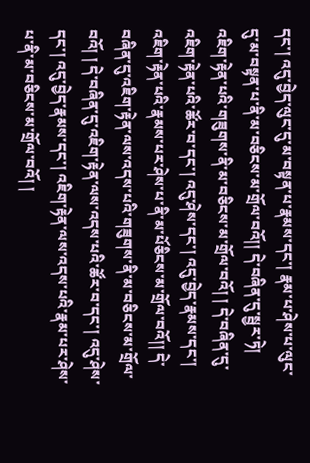དང་། འདུ་བྱེད་ལུང་དུ་མ་བསྟན་པ་རྣམས་དང་། རྣམ་པ་ཤེས་པ་ལུང་དུ་མ་བསྟན་པ་ནི་མ་བཅིངས་མ་གྲོལ་བའོ།། དེ་བཞིན་དུ་སྦྱར་ཏེ། འཇིག་རྟེན་པའི་གཟུགས་ནི་མ་བཅིངས་མ་གྲོལ་བའོ། ། དེ་བཞིན་དུ་འཇིག་རྟེན་པའི་ཚོར་བ་དང་། འདུ་ཤེས་དང་། འདུ་བྱེད་རྣམས་དང་། འཇིག་རྟེན་པའི་རྣམས་པར་ཤེས་པ་ནི་མ་པོཅིངས་མ་གྲོལ་བའོ།། དེ་བཞིན་དུ་འཇིག་རྟེན་ལས་འདས་པའི་གཟུགས་ནི་མ་བཅིངས་མ་གྲོལ་བའོ། ། དེ་བཞིན་དུ་འཇིག་རྟེན་ལས་འདས་པའི་ཚོར་བ་དང་། འདུ་ཤེས་དང་། འདུ་བྱེད་རྣམས་དང་། འཇིག་རྟེན་ལས་འདས་པའི་རྣམ་པར་ཤེས་པ་ནི་མ་བཅིངས་མ་གྲོལ་བའོ། །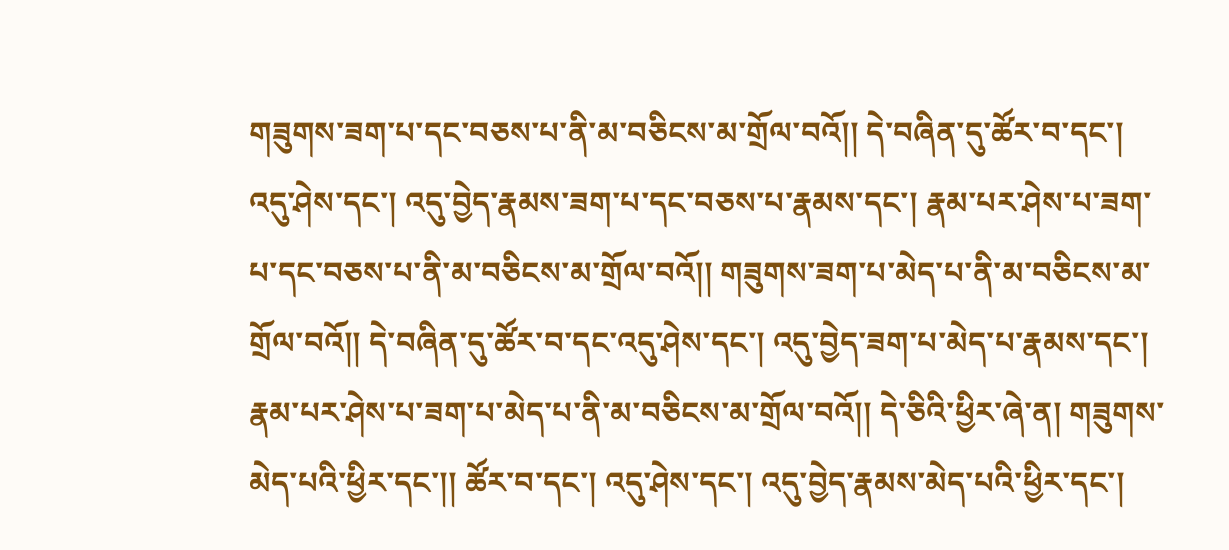གཟུགས་ཟག་པ་དང་བཅས་པ་ནི་མ་བཅིངས་མ་གྲོལ་བའོ།། དེ་བཞིན་དུ་ཚོར་བ་དང་། འདུ་ཤེས་དང་། འདུ་བྱེད་རྣམས་ཟག་པ་དང་བཅས་པ་རྣམས་དང་། རྣམ་པར་ཤེས་པ་ཟག་པ་དང་བཅས་པ་ནི་མ་བཅིངས་མ་གྲོལ་བའོ།། གཟུགས་ཟག་པ་མེད་པ་ནི་མ་བཅིངས་མ་གྲོལ་བའོ།། དེ་བཞིན་དུ་ཚོར་བ་དང་འདུ་ཤེས་དང་། འདུ་བྱེད་ཟག་པ་མེད་པ་རྣམས་དང་། རྣམ་པར་ཤེས་པ་ཟག་པ་མེད་པ་ནི་མ་བཅིངས་མ་གྲོལ་བའོ།། དེ་ཅིའི་ཕྱིར་ཞེ་ན། གཟུགས་མེད་པའི་ཕྱིར་དང་།། ཚོར་བ་དང་། འདུ་ཤེས་དང་། འདུ་བྱེད་རྣམས་མེད་པའི་ཕྱིར་དང་།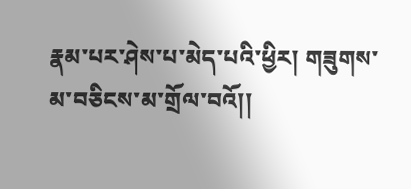རྣམ་པར་ཤེས་པ་མེད་པའི་ཕྱིར། གཟུགས་མ་བཅིངས་མ་གྲོལ་བའོ།།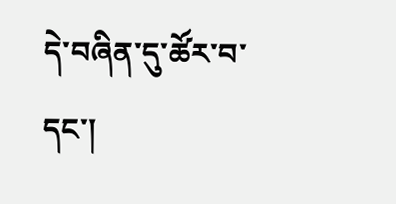དེ་བཞིན་དུ་ཚོར་བ་དང་།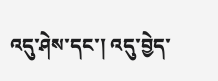འདུ་ཤེས་དང་། འདུ་བྱེད་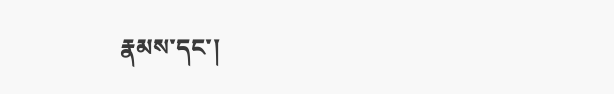རྣམས་དང་།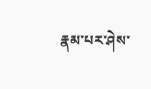རྣམ་པར་ཤེས་